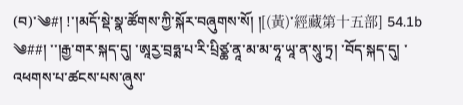(བ)་༄#། !་།མདོ་སྡེ་སྣ་ཚོགས་ཀྱི་སྐོར་བཞུགས་སོ། །[(黃)་經藏第十五部] 54.1b ༄##། ་་།རྒྱ་གར་སྐད་དུ། ་ཨཱརྱ་བྲཧྨ་པ་རི་པྲིཙྪ་ནཱ་མ་མ་ཧཱ་ཡཱ་ན་སཱུ་ཏྲ། ་བོད་སྐད་དུ། ་འཕགས་པ་ཚངས་པས་ཞུས་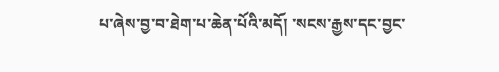པ་ཞེས་བྱ་བ་ཐེག་པ་ཆེན་པོའི་མདོ། ་སངས་རྒྱས་དང་བྱང་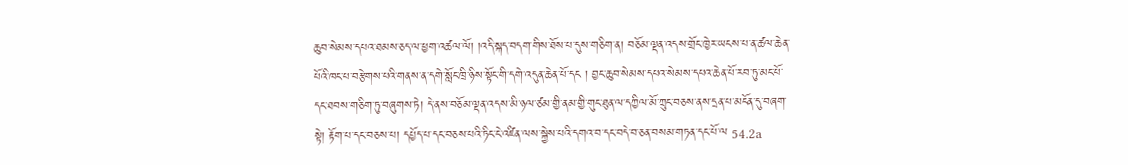ཆུབ་སེམས་དཔའ་ཐམས་ཅད་ལ་ཕྱག་འཚལ་ལོ། །འདི་སྐད་བདག་གིས་ཐོས་པ་དུས་གཅིག་ན། བཅོམ་ལྡན་འདས་གྲོང་ཁྱེར་ཡངས་པ་ན་ཚལ་ཆེན་པོའི་ཁང་པ་བརྩེགས་པའི་གནས་ན་དགེ་སློང་ཁྲི་ཉིས་སྟོང་གི་དགེ་འདུན་ཆེན་པོ་དང ། བྱང་ཆུབ་སེམས་དཔའ་སེམས་དཔའ་ཆེན་པོ་རབ་ཏུ་མང་པོ་དང་ཐབས་གཅིག་ཏུ་བཞུགས་ཏེ། དེ་ནས་བཅོམ་ལྡན་འདས་མི་ཉལ་ཙམ་གྱི་ནམ་གྱི་གུང་ཐུན་ལ་དཀྱིལ་མོ་ཀྲུང་བཅས་ནས་དྲན་པ་མངོན་དུ་བཞག་སྟེ། རྟོག་པ་དང་བཅས་པ། དཔྱོད་པ་དང་བཅས་པའི་ཏིང་ངེ་འཛིན་ལས་སྐྱེས་པའི་དགའ་བ་དང་བདེ་བ་ཅན་བསམ་གཏན་དང་པོ་ལ 54.2a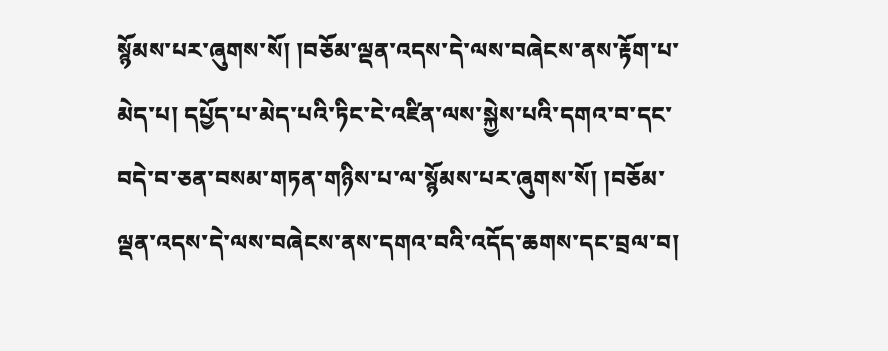སྙོམས་པར་ཞུགས་སོ། །བཅོམ་ལྡན་འདས་དེ་ལས་བཞེངས་ནས་རྟོག་པ་མེད་པ། དཔྱོད་པ་མེད་པའི་ཏིང་ངེ་འཛིན་ལས་སྐྱེས་པའི་དགའ་བ་དང་བདེ་བ་ཅན་བསམ་གཏན་གཉིས་པ་ལ་སྙོམས་པར་ཞུགས་སོ། །བཅོམ་ལྡན་འདས་དེ་ལས་བཞེངས་ནས་དགའ་བའི་འདོད་ཆགས་དང་བྲལ་བ།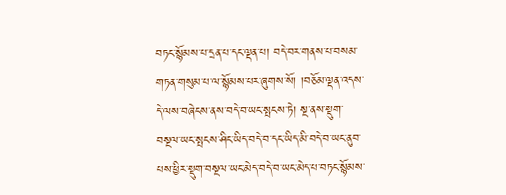བཏང་སྙོམས་པ་དྲན་པ་དང་ལྡན་པ། བདེ་བར་གནས་པ་བསམ་གཏན་གསུམ་པ་ལ་སྙོམས་པར་ཞུགས་སོ། །བཅོམ་ལྡན་འདས་དེ་ལས་བཞེངས་ནས་བདེ་བ་ཡང་སྤངས་ཏེ། སྔ་ནས་སྡུག་བསྔལ་ཡང་སྤངས་ཤིང་ཡིད་བདེ་བ་དང་ཡིད་མི་བདེ་བ་ཡང་ནུབ་པས་ཕྱིར་སྡུག་བསྔལ་ཡང་མེད་བདེ་བ་ཡང་མེད་པ་བཏང་སྙོམས་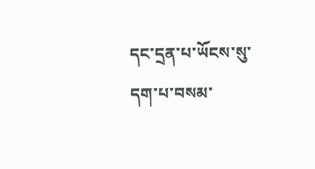དང་དྲན་པ་ཡོངས་སུ་དག་པ་བསམ་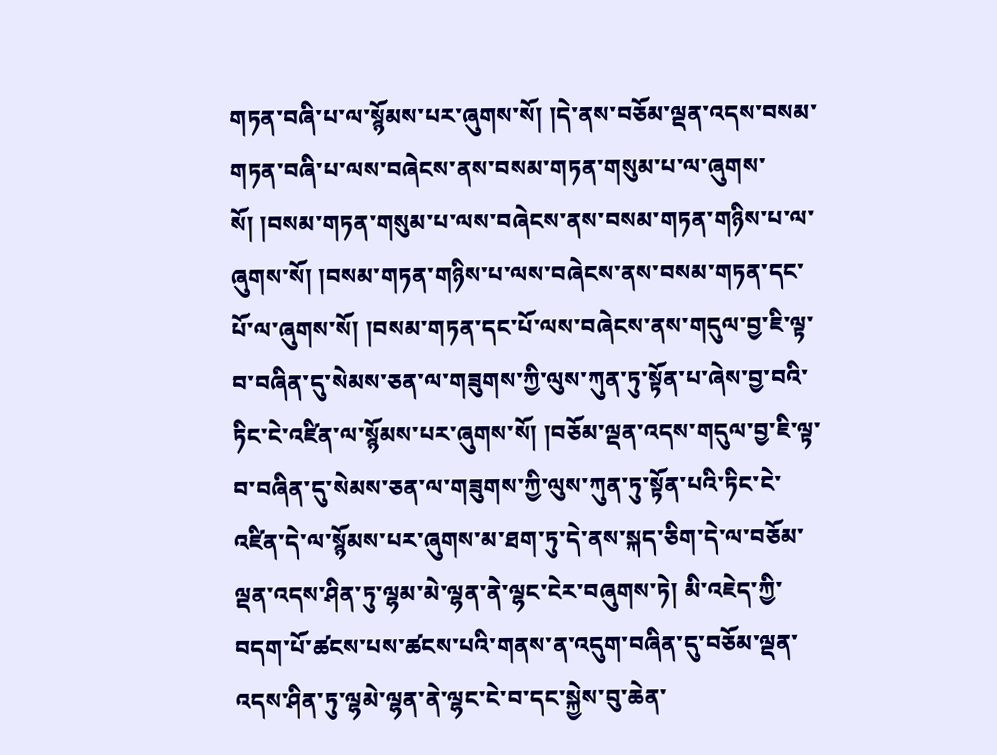གཏན་བཞི་པ་ལ་སྙོམས་པར་ཞུགས་སོ། །དེ་ནས་བཅོམ་ལྡན་འདས་བསམ་གཏན་བཞི་པ་ལས་བཞེངས་ནས་བསམ་གཏན་གསུམ་པ་ལ་ཞུགས་སོ། །བསམ་གཏན་གསུམ་པ་ལས་བཞེངས་ནས་བསམ་གཏན་གཉིས་པ་ལ་ཞུགས་སོ། །བསམ་གཏན་གཉིས་པ་ལས་བཞེངས་ནས་བསམ་གཏན་དང་པོ་ལ་ཞུགས་སོ། །བསམ་གཏན་དང་པོ་ལས་བཞེངས་ནས་གདུལ་བྱ་ཇི་ལྟ་བ་བཞིན་དུ་སེམས་ཅན་ལ་གཟུགས་ཀྱི་ལུས་ཀུན་ཏུ་སྟོན་པ་ཞེས་བྱ་བའི་ཏིང་ངེ་འཛིན་ལ་སྙོམས་པར་ཞུགས་སོ། །བཅོམ་ལྡན་འདས་གདུལ་བྱ་ཇི་ལྟ་བ་བཞིན་དུ་སེམས་ཅན་ལ་གཟུགས་ཀྱི་ལུས་ཀུན་ཏུ་སྟོན་པའི་ཏིང་ངེ་འཛིན་དེ་ལ་སྙོམས་པར་ཞུགས་མ་ཐག་ཏུ་དེ་ནས་སྐད་ཅིག་དེ་ལ་བཅོམ་ལྡན་འདས་ཤིན་ཏུ་ལྷམ་མེ་ལྷན་ནེ་ལྷང་ངེར་བཞུགས་ཏེ། མི་འཇེད་ཀྱི་བདག་པོ་ཚངས་པས་ཚངས་པའི་གནས་ན་འདུག་བཞིན་དུ་བཅོམ་ལྡན་འདས་ཤིན་ཏུ་ལྷམེ་ལྷན་ནེ་ལྷང་ངེ་བ་དང་སྐྱེས་བུ་ཆེན་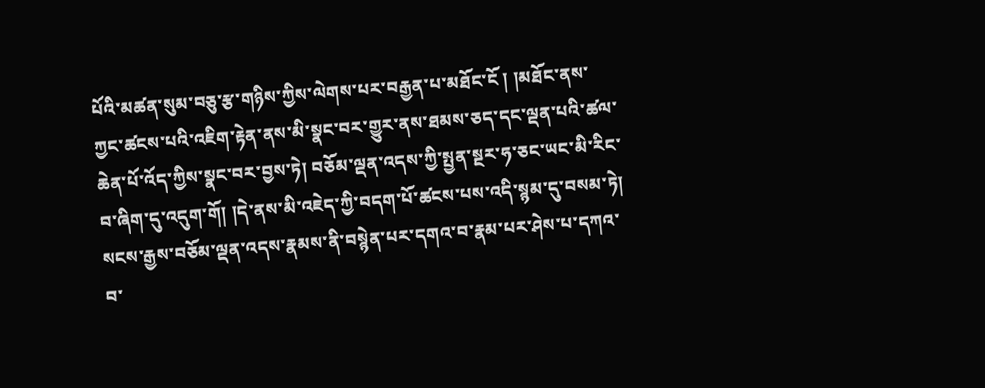པོའི་མཚན་སུམ་བཅུ་རྩ་གཉིས་ཀྱིས་ལེགས་པར་བརྒྱན་པ་མཐོང་ངོ ། །མཐོང་ནས་ཀྱང་ཚངས་པའི་འཇིག་རྟེན་ནས་མི་སྣང་བར་གྱུར་ནས་ཐམས་ཅད་དང་ལྡན་པའི་ཚལ་ཆེན་པོ་འོད་ཀྱིས་སྣང་བར་བྱས་ཏེ། བཅོམ་ལྡན་འདས་ཀྱི་སྤྱན་སྔར་ཧ་ཅང་ཡང་མི་རིང་བ་ཞིག་དུ་འདུག་གོ། །དེ་ནས་མི་འཇེད་ཀྱི་བདག་པོ་ཚངས་པས་འདི་སྙམ་དུ་བསམ་ཏེ། སངས་རྒྱས་བཅོམ་ལྡན་འདས་རྣམས་ནི་བསྙེན་པར་དགའ་བ་རྣམ་པར་ཤེས་པ་དཀའ་བ་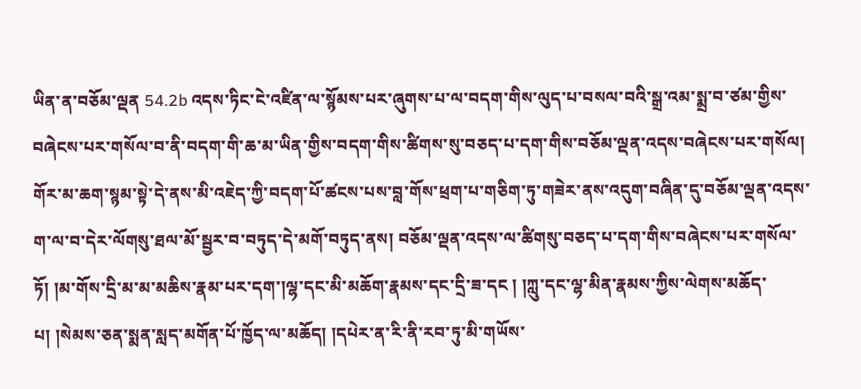ཡིན་ན་བཅོམ་ལྡན 54.2b འདས་ཏིང་ངེ་འཛིན་ལ་སྙོམས་པར་ཞུགས་པ་ལ་བདག་གིས་ལུད་པ་བསལ་བའི་སྒྲ་འམ་སྨྲ་བ་ཙམ་གྱིས་བཞེངས་པར་གསོལ་བ་ནི་བདག་གི་ཆ་མ་ཡིན་གྱིས་བདག་གིས་ཚིགས་སུ་བཅད་པ་དག་གིས་བཅོམ་ལྡན་འདས་བཞེངས་པར་གསོལ། གོར་མ་ཆག་སྙམ་སྟེ་དེ་ནས་མི་འཇེད་ཀྱི་བདག་པོ་ཚངས་པས་བླ་གོས་ཕྲག་པ་གཅིག་ཏུ་གཟེར་ནས་འདུག་བཞིན་དུ་བཅོམ་ལྡན་འདས་ག་ལ་བ་དེར་ལོགསུ་ཐལ་མོ་སྦྱར་བ་བཏུད་དེ་མགོ་བཏུད་ནས། བཅོམ་ལྡན་འདས་ལ་ཚིགསུ་བཅད་པ་དག་གིས་བཞེངས་པར་གསོལ་ཏོ། །མ་གོས་དྲི་མ་མ་མཆིས་རྣམ་པར་དག་།ལྷ་དང་མི་མཆོག་རྣམས་དང་དྲི་ཟ་དང ། །ཀླུ་དང་ལྷ་མིན་རྣམས་ཀྱིས་ལེགས་མཆོད་པ། །སེམས་ཅན་སྨན་སླད་མགོན་པོ་ཁྱོད་ལ་མཆོད། །དཔེར་ན་རི་ནི་རབ་ཏུ་མི་གཡོས་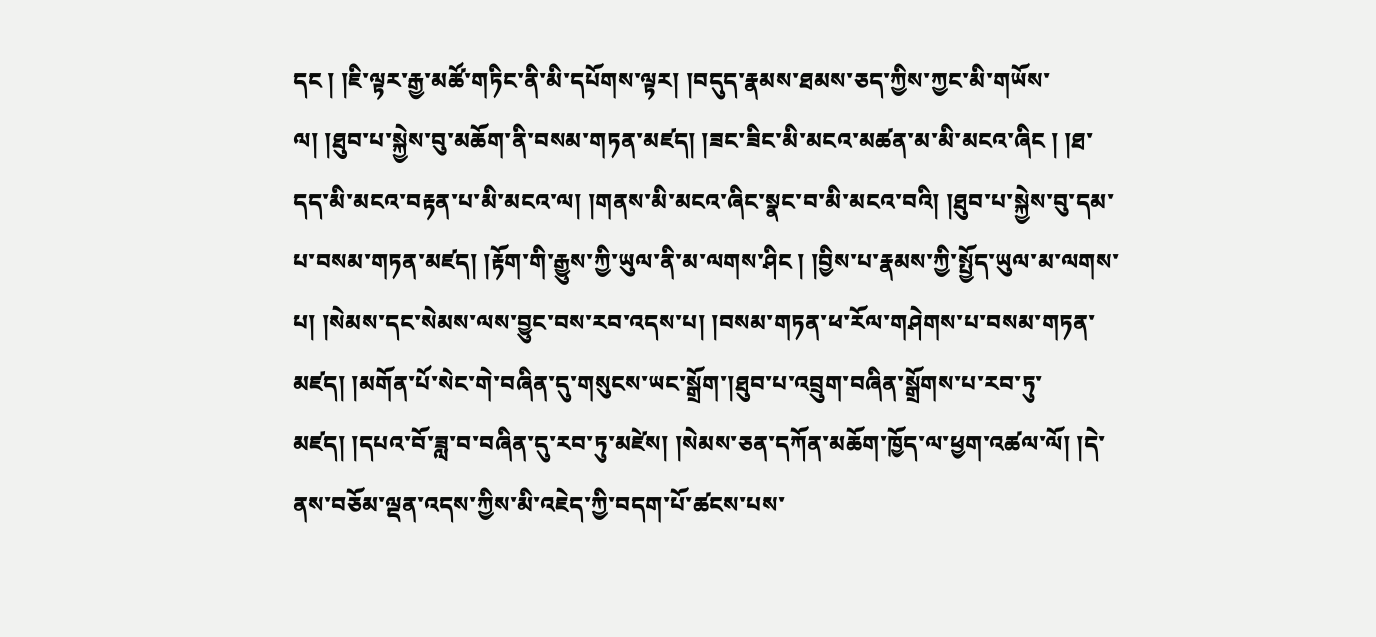དང ། །ཇི་ལྟར་རྒྱ་མཚོ་གཏིང་ནི་མི་དཔོགས་ལྟར། །བདུད་རྣམས་ཐམས་ཅད་ཀྱིས་ཀྱང་མི་གཡོས་ལ། །ཐུབ་པ་སྐྱེས་བུ་མཆོག་ནི་བསམ་གཏན་མཛད། །ཟང་ཟིང་མི་མངའ་མཚན་མ་མི་མངའ་ཞིང ། །ཐ་དད་མི་མངའ་བརྟན་པ་མི་མངའ་ལ། །གནས་མི་མངའ་ཞིང་སྣང་བ་མི་མངའ་བའི། །ཐུབ་པ་སྐྱེས་བུ་དམ་པ་བསམ་གཏན་མཛད། །རྟོག་གི་རྒྱུས་ཀྱི་ཡུལ་ནི་མ་ལགས་ཤིང ། །བྱིས་པ་རྣམས་ཀྱི་སྤྱོད་ཡུལ་མ་ལགས་པ། །སེམས་དང་སེམས་ལས་བྱུང་བས་རབ་འདས་པ། །བསམ་གཏན་ཕ་རོལ་གཤེགས་པ་བསམ་གཏན་མཛད། །མགོན་པོ་སེང་གེ་བཞིན་དུ་གསུངས་ཡང་སྒྲོག་།ཐུབ་པ་འབྲུག་བཞིན་སྒྲོགས་པ་རབ་ཏུ་མཛད། །དཔའ་བོ་ཟླ་བ་བཞིན་དུ་རབ་ཏུ་མཛེས། །སེམས་ཅན་དཀོན་མཆོག་ཁྱོད་ལ་ཕྱག་འཚལ་ལོ། །དེ་ནས་བཅོམ་ལྡན་འདས་ཀྱིས་མི་འཇེད་ཀྱི་བདག་པོ་ཚངས་པས་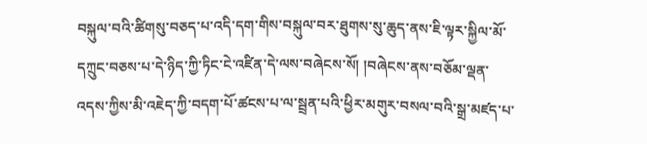བསྐུལ་བའི་ཚིགསུ་བཅད་པ་འདི་དག་གིས་བསྐུལ་བར་ཐུགས་སུ་ཆུད་ནས་ཇི་ལྟར་སྐྱིལ་མོ་དཀྲུང་བཅས་པ་དེ་ཉིད་ཀྱི་ཏིང་ངེ་འཛིན་དེ་ལས་བཞེངས་སོ། །བཞེངས་ནས་བཅོམ་ལྡན་འདས་ཀྱིས་མི་འཇེད་ཀྱི་བདག་པོ་ཚངས་པ་ལ་སྦྲན་པའི་ཕྱིར་མགུར་བསལ་བའི་སྒྲ་མཛད་པ་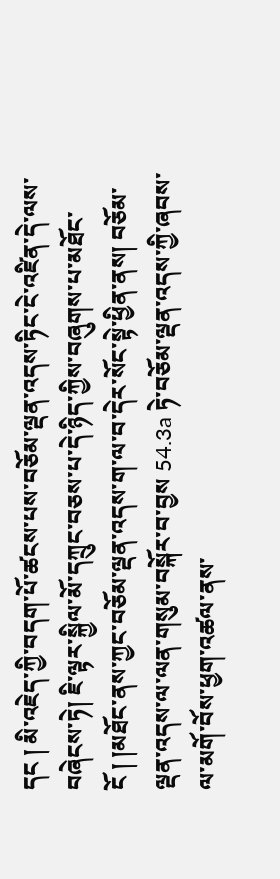དང ། མི་འཇེད་ཀྱི་བདག་པོ་ཚངས་པས་བཅོམ་ལྡན་འདས་ཏིང་ངེ་འཛིན་དེ་ལས་བཞེངས་ཏེ། ཇི་ལྟར་སྐྱིལ་མོ་དཀྲུང་བཅས་པ་དེ་ཉིད་ཀྱིས་བཞུགས་པ་མཐོང་ངོ ། །མཐོང་ནས་ཀྱང་བཅོམ་ལྡན་འདས་ག་ལ་བ་དེར་སོང་སྟེ་ཕྱིན་ནས། བཅོམ་ལྡན་འདས་ལ་ལན་གསུམ་བསྐོར་བ་བྱས 54.3a ཏེ་བཅོམ་ལྡན་འདས་ཀྱི་ཞབས་ལ་མགོ་བོས་ཕྱག་འཚལ་ནས་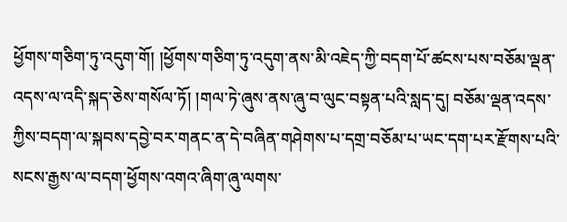ཕྱོགས་གཅིག་ཏུ་འདུག་གོ། །ཕྱོགས་གཅིག་ཏུ་འདུག་ནས་མི་འཇེད་ཀྱི་བདག་པོ་ཚངས་པས་བཅོམ་ལྡན་འདས་ལ་འདི་སྐད་ཅེས་གསོལ་ཏོ། །གལ་ཏེ་ཞུས་ནས་ཞུ་བ་ལུང་བསྟན་པའི་སླད་དུ། བཅོམ་ལྡན་འདས་ཀྱིས་བདག་ལ་སྐབས་དབྱེ་བར་གནང་ན་དེ་བཞིན་གཤེགས་པ་དགྲ་བཅོམ་པ་ཡང་དག་པར་རྫོགས་པའི་སངས་རྒྱས་ལ་བདག་ཕྱོགས་འགའ་ཞིག་ཞུ་ལགས་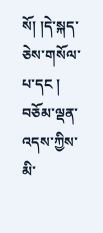སོ། །དེ་སྐད་ཅེས་གསོལ་པ་དང ། བཅོམ་ལྡན་འདས་ཀྱིས་མི་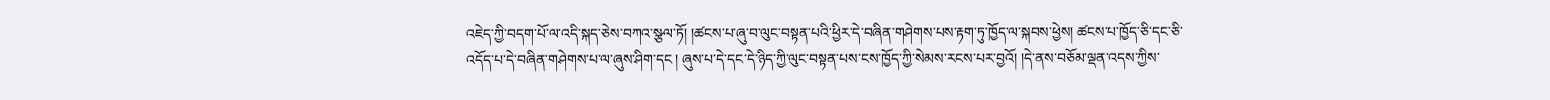འཇེད་ཀྱི་བདག་པོ་ལ་འདི་སྐད་ཅེས་བཀའ་སྩལ་ཏོ། །ཚངས་པ་ཞུ་བ་ལུང་བསྟན་པའི་ཕྱིར་དེ་བཞིན་གཤེགས་པས་རྟག་ཏུ་ཁྱོད་ལ་སྐབས་ཕྱེས། ཚངས་པ་ཁྱོད་ཅི་དང་ཅི་འདོད་པ་དེ་བཞིན་གཤེགས་པ་ལ་ཞུས་ཤིག་དང ། ཞུས་པ་དེ་དང་དེ་ཉིད་ཀྱི་ལུང་བསྟན་པས་ངས་ཁྱོད་ཀྱི་སེམས་རངས་པར་བྱའོ། །དེ་ནས་བཅོམ་ལྡན་འདས་ཀྱིས་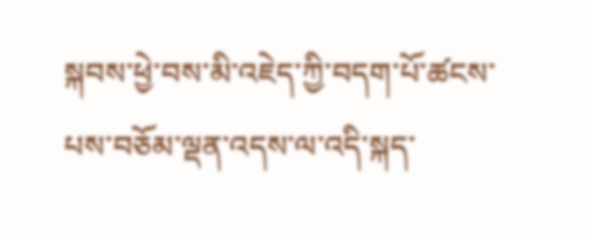སྐབས་ཕྱེ་བས་མི་འཇེད་ཀྱི་བདག་པོ་ཚངས་པས་བཅོམ་ལྡན་འདས་ལ་འདི་སྐད་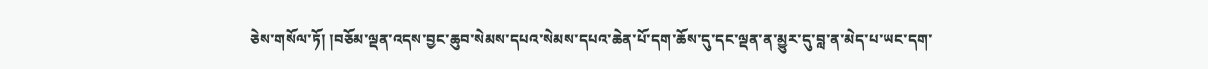ཅེས་གསོལ་ཏོ། །བཅོམ་ལྡན་འདས་བྱང་ཆུབ་སེམས་དཔའ་སེམས་དཔའ་ཆེན་པོ་དག་ཆོས་དུ་དང་ལྡན་ན་མྱུར་དུ་བླ་ན་མེད་པ་ཡང་དག་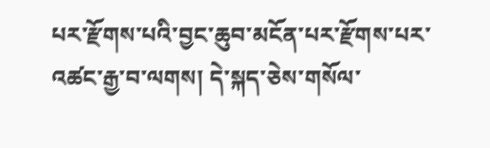པར་རྫོགས་པའི་བྱང་ཆུབ་མངོན་པར་རྫོགས་པར་འཚང་རྒྱ་བ་ལགས། དེ་སྐད་ཅེས་གསོལ་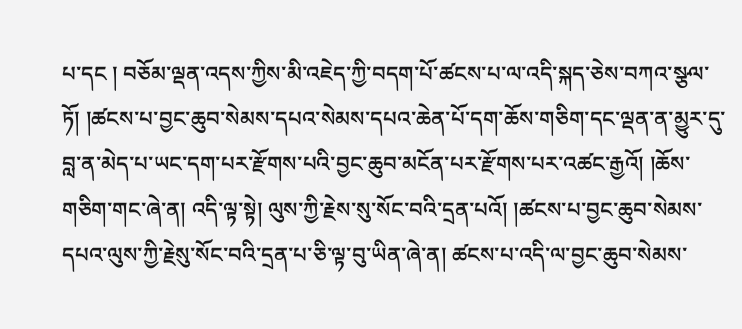པ་དང ། བཅོམ་ལྡན་འདས་ཀྱིས་མི་འཇེད་ཀྱི་བདག་པོ་ཚངས་པ་ལ་འདི་སྐད་ཅེས་བཀའ་སྩལ་ཏོ། །ཚངས་པ་བྱང་ཆུབ་སེམས་དཔའ་སེམས་དཔའ་ཆེན་པོ་དག་ཆོས་གཅིག་དང་ལྡན་ན་མྱུར་དུ་བླ་ན་མེད་པ་ཡང་དག་པར་རྫོགས་པའི་བྱང་ཆུབ་མངོན་པར་རྫོགས་པར་འཚང་རྒྱའོ། །ཆོས་གཅིག་གང་ཞེ་ན། འདི་ལྟ་སྟེ། ལུས་ཀྱི་རྗེས་སུ་སོང་བའི་དྲན་པའོ། །ཚངས་པ་བྱང་ཆུབ་སེམས་དཔའ་ལུས་ཀྱི་རྗེསུ་སོང་བའི་དྲན་པ་ཅི་ལྟ་བུ་ཡིན་ཞེ་ན། ཚངས་པ་འདི་ལ་བྱང་ཆུབ་སེམས་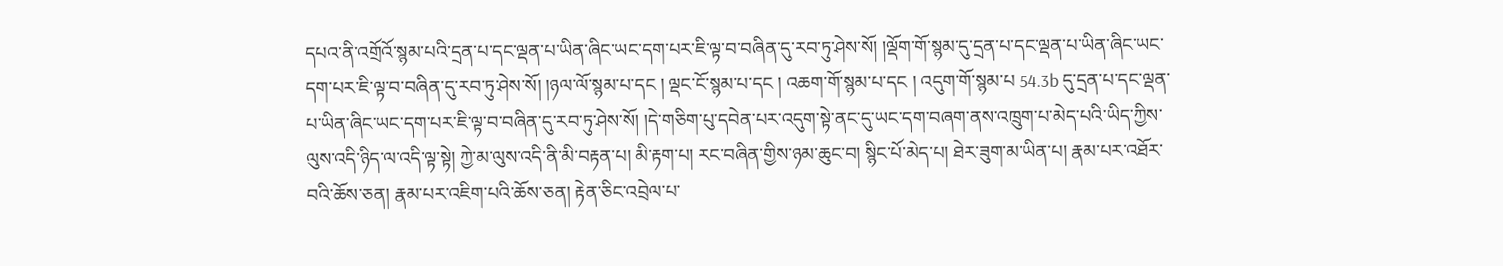དཔའ་ནི་འགྲོའོ་སྙམ་པའི་དྲན་པ་དང་ལྡན་པ་ཡིན་ཞིང་ཡང་དག་པར་ཇི་ལྟ་བ་བཞིན་དུ་རབ་ཏུ་ཤེས་སོ། །ལྡོག་གོ་སྙམ་དུ་དྲན་པ་དང་ལྡན་པ་ཡིན་ཞིང་ཡང་དག་པར་ཇི་ལྟ་བ་བཞིན་དུ་རབ་ཏུ་ཤེས་སོ། །ཉལ་ལོ་སྙམ་པ་དང ། ལྡང་ངོ་སྙམ་པ་དང ། འཆག་གོ་སྙམ་པ་དང ། འདུག་གོ་སྙམ་པ 54.3b དུ་དྲན་པ་དང་ལྡན་པ་ཡིན་ཞིང་ཡང་དག་པར་ཇི་ལྟ་བ་བཞིན་དུ་རབ་ཏུ་ཤེས་སོ། །དེ་གཅིག་པུ་དབེན་པར་འདུག་སྟེ་ནང་དུ་ཡང་དག་བཞག་ནས་འཁྲུག་པ་མེད་པའི་ཡིད་ཀྱིས་ལུས་འདི་ཉིད་ལ་འདི་ལྟ་སྟེ། ཀྱེ་མ་ལུས་འདི་ནི་མི་བརྟན་པ། མི་རྟག་པ། རང་བཞིན་གྱིས་ཉམ་ཆུང་བ། སྙིང་པོ་མེད་པ། ཐེར་ཟུག་མ་ཡིན་པ། རྣམ་པར་འཐོར་བའི་ཆོས་ཅན། རྣམ་པར་འཇིག་པའི་ཆོས་ཅན། རྟེན་ཅིང་འབྲེལ་པ་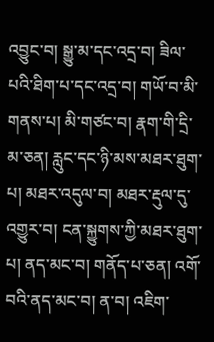འབྱུང་བ། སྒྱུ་མ་དང་འདྲ་བ། ཟིལ་པའི་ཐིག་པ་དང་འདྲ་བ། གཡོ་བ་མི་གནས་པ། མི་གཙང་བ། རྣག་གི་དྲི་མ་ཅན། རླུང་དང་ཉི་མས་མཐར་ཐུག་པ། མཐར་འདུལ་བ། མཐར་རྡུལ་དུ་འགྱུར་བ། ངན་སྐྱུགས་ཀྱི་མཐར་ཐུག་པ། ནད་མང་བ། གནོད་པ་ཅན། འགོ་བའི་ནད་མང་བ། ན་བ། འཇིག་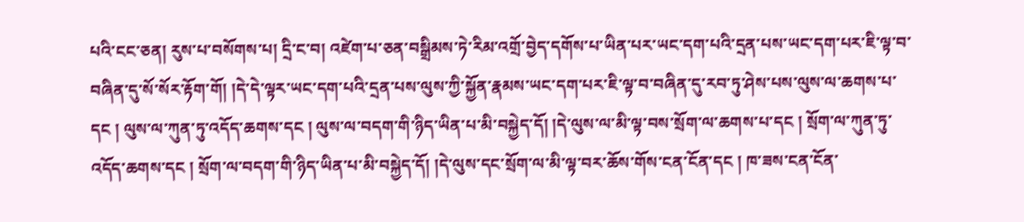པའི་ངང་ཅན། རུས་པ་བསོགས་པ། དྲི་ང་བ། འཛེག་པ་ཅན་བསྒྲིམས་ཏེ་རིམ་འགྲོ་བྱེད་དགོས་པ་ཡིན་པར་ཡང་དག་པའི་དྲན་པས་ཡང་དག་པར་ཇི་ལྟ་བ་བཞིན་དུ་སོ་སོར་རྟོག་གོ། །དེ་དེ་ལྟར་ཡང་དག་པའི་དྲན་པས་ལུས་ཀྱི་སྐྱོན་རྣམས་ཡང་དག་པར་ཇི་ལྟ་བ་བཞིན་དུ་རབ་ཏུ་ཤེས་པས་ལུས་ལ་ཆགས་པ་དང ། ལུས་ལ་ཀུན་ཏུ་འདོད་ཆགས་དང ། ལུས་ལ་བདག་གི་ཉིད་ཡིན་པ་མི་བསྐྱེད་དོ། །དེ་ལུས་ལ་མི་ལྟ་བས་སྲོག་ལ་ཆགས་པ་དང ། སྲོག་ལ་ཀུན་ཏུ་འདོད་ཆགས་དང ། སྲོག་ལ་བདག་གི་ཉིད་ཡིན་པ་མི་བསྐྱེད་དོ། །དེ་ལུས་དང་སྲོག་ལ་མི་ལྟ་བར་ཆོས་གོས་ངན་ངོན་དང ། ཁ་ཟས་ངན་ངོན་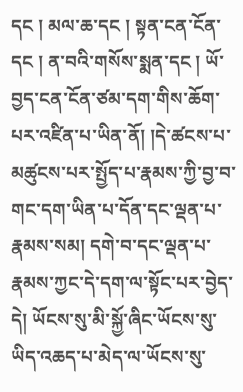དང ། མལ་ཆ་དང ། སྟན་ངན་ངོན་དང ། ན་བའི་གསོས་སྨན་དང ། ཡོ་བྱད་ངན་ངོན་ཙམ་དག་གིས་ཆོག་པར་འཛིན་པ་ཡིན་ནོ། །དེ་ཚངས་པ་མཚུངས་པར་སྤྱོད་པ་རྣམས་ཀྱི་བྱ་བ་གང་དག་ཡིན་པ་དོན་དང་ལྡན་པ་རྣམས་སམ། དགེ་བ་དང་ལྡན་པ་རྣམས་ཀྱང་དེ་དག་ལ་སྟོང་པར་བྱེད་དེ། ཡོངས་སུ་མི་སྐྱོ་ཞིང་ཡོངས་སུ་ཡིད་འཆད་པ་མེད་ལ་ཡོངས་སུ་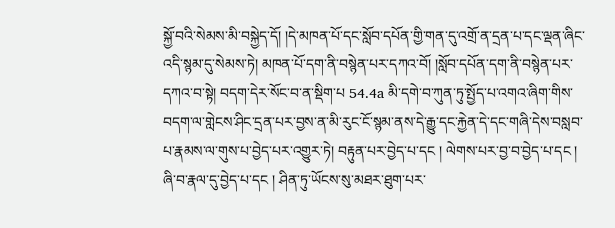སྐྱོ་བའི་སེམས་མི་བསྐྱེད་དོ། །དེ་མཁན་པོ་དང་སློབ་དཔོན་གྱི་གན་དུ་འགྲོ་ན་དྲན་པ་དང་ལྡན་ཞིང་འདི་སྙམ་དུ་སེམས་ཏེ། མཁན་པོ་དག་ནི་བསྙེན་པར་དཀའ་བོ། །སློབ་དཔོན་དག་ནི་བསྙེན་པར་དཀའ་བ་སྟེ། བདག་དེར་སོང་བ་ན་སྡིག་པ 54.4a མི་དགེ་བ་ཀུན་ཏུ་སྤྱོད་པ་འགའ་ཞིག་གིས་བདག་ལ་གླེངས་ཤིང་དྲན་པར་བྱས་ན་མི་རུང་ངོ་སྙམ་ནས་དེ་རྒྱུ་དང་རྐྱེན་དེ་དང་གཞི་དེས་བསླབ་པ་རྣམས་ལ་གུས་པ་བྱེད་པར་འགྱུར་ཏེ། བརྟུན་པར་བྱེད་པ་དང ། ལེགས་པར་བྱ་བ་བྱེད་པ་དང ། ཞི་བ་རྣལ་དུ་བྱེད་པ་དང ། ཤིན་ཏུ་ཡོངས་སུ་མཐར་ཐུག་པར་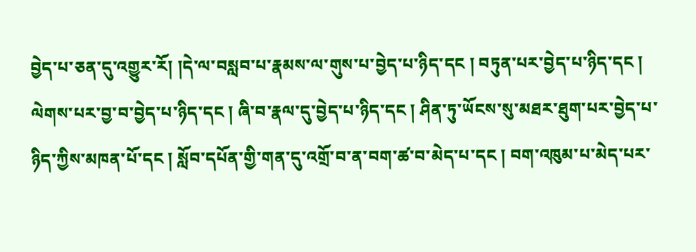བྱེད་པ་ཅན་དུ་འགྱུར་རོ། །དེ་ལ་བསླབ་པ་རྣམས་ལ་གུས་པ་བྱེད་པ་ཉིད་དང ། བཏུན་པར་བྱེད་པ་ཉིད་དང ། ལེགས་པར་བྱ་བ་བྱེད་པ་ཉིད་དང ། ཞི་བ་རྣལ་དུ་བྱེད་པ་ཉིད་དང ། ཤིན་ཏུ་ཡོངས་སུ་མཐར་ཐུག་པར་བྱེད་པ་ཉིད་ཀྱིས་མཁན་པོ་དང ། སློབ་དཔོན་གྱི་གན་དུ་འགྲོ་བ་ན་བག་ཚ་བ་མེད་པ་དང ། བག་འཁུམ་པ་མེད་པར་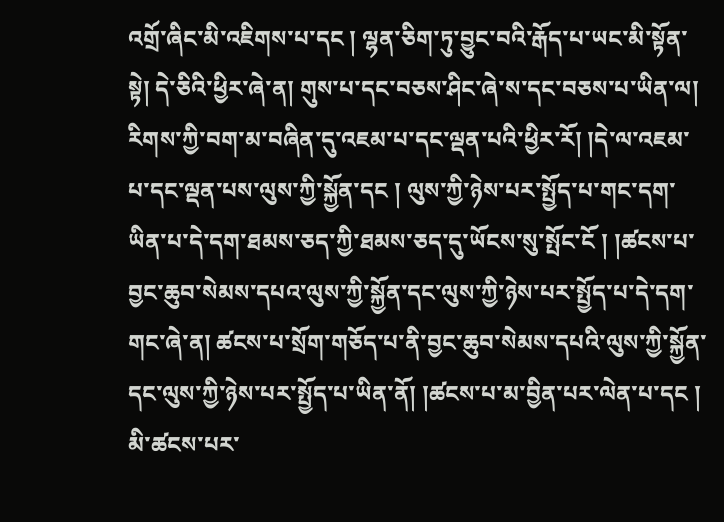འགྲོ་ཞིང་མི་འཇིགས་པ་དང ། ལྷན་ཅིག་ཏུ་བྱུང་བའི་རྒོད་པ་ཡང་མི་སྟོན་སྟེ། དེ་ཅིའི་ཕྱིར་ཞེ་ན། གུས་པ་དང་བཅས་ཤིང་ཞེ་ས་དང་བཅས་པ་ཡིན་ལ། རིགས་ཀྱི་བག་མ་བཞིན་དུ་འཇམ་པ་དང་ལྡན་པའི་ཕྱིར་རོ། །དེ་ལ་འཇམ་པ་དང་ལྡན་པས་ལུས་ཀྱི་སྐྱོན་དང ། ལུས་ཀྱི་ཉེས་པར་སྤྱོད་པ་གང་དག་ཡིན་པ་དེ་དག་ཐམས་ཅད་ཀྱི་ཐམས་ཅད་དུ་ཡོངས་སུ་སྤོང་ངོ ། །ཚངས་པ་བྱང་ཆུབ་སེམས་དཔའ་ལུས་ཀྱི་སྐྱོན་དང་ལུས་ཀྱི་ཉེས་པར་སྤྱོད་པ་དེ་དག་གང་ཞེ་ན། ཚངས་པ་སྲོག་གཅོད་པ་ནི་བྱང་ཆུབ་སེམས་དཔའི་ལུས་ཀྱི་སྐྱོན་དང་ལུས་ཀྱི་ཉེས་པར་སྤྱོད་པ་ཡིན་ནོ། །ཚངས་པ་མ་བྱིན་པར་ལེན་པ་དང ། མི་ཚངས་པར་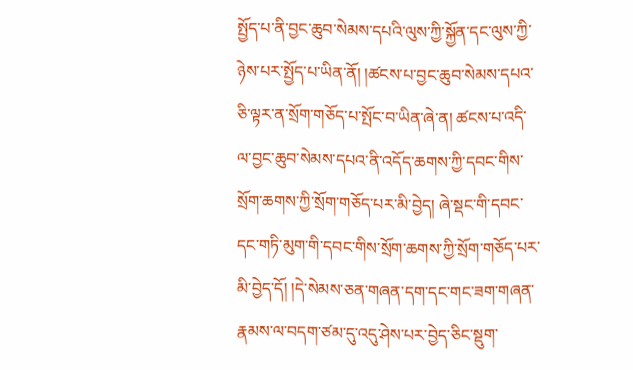སྤྱོད་པ་ནི་བྱང་ཆུབ་སེམས་དཔའི་ལུས་ཀྱི་སྐྱོན་དང་ལུས་ཀྱི་ཉེས་པར་སྤྱོད་པ་ཡིན་ནོ། །ཚངས་པ་བྱང་ཆུབ་སེམས་དཔའ་ཅི་ལྟར་ན་སྲོག་གཅོད་པ་སྤོང་བ་ཡིན་ཞེ་ན། ཚངས་པ་འདི་ལ་བྱང་ཆུབ་སེམས་དཔའ་ནི་འདོད་ཆགས་ཀྱི་དབང་གིས་སྲོག་ཆགས་ཀྱི་སྲོག་གཅོད་པར་མི་བྱེད། ཞེ་སྡང་གི་དབང་དང་གཏི་མུག་གི་དབང་གིས་སྲོག་ཆགས་ཀྱི་སྲོག་གཅོད་པར་མི་བྱེད་དོ། །དེ་སེམས་ཅན་གཞན་དག་དང་གང་ཟག་གཞན་རྣམས་ལ་བདག་ཙམ་དུ་འདུ་ཤེས་པར་བྱེད་ཅིང་སྡུག་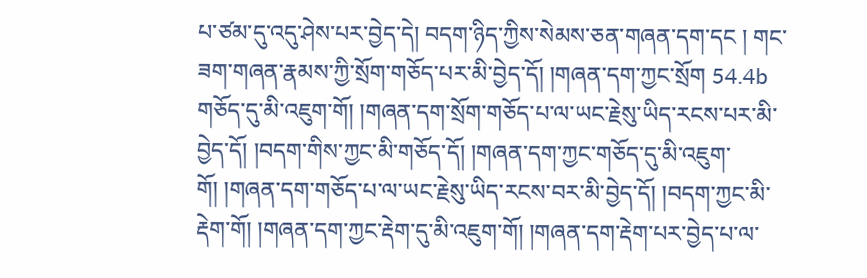པ་ཙམ་དུ་འདུ་ཤེས་པར་བྱེད་དེ། བདག་ཉིད་ཀྱིས་སེམས་ཅན་གཞན་དག་དང ། གང་ཟག་གཞན་རྣམས་ཀྱི་སྲོག་གཅོད་པར་མི་བྱེད་དོ། །གཞན་དག་ཀྱང་སྲོག 54.4b གཅོད་དུ་མི་འཇུག་གོ། །གཞན་དག་སྲོག་གཅོད་པ་ལ་ཡང་རྗེསུ་ཡིད་རངས་པར་མི་བྱེད་དོ། །བདག་གིས་ཀྱང་མི་གཅོད་དོ། །གཞན་དག་ཀྱང་གཅོད་དུ་མི་འཇུག་གོ། །གཞན་དག་གཅོད་པ་ལ་ཡང་རྗེསུ་ཡིད་རངས་བར་མི་བྱེད་དོ། །བདག་ཀྱང་མི་རྡེག་གོ། །གཞན་དག་ཀྱང་རྡེག་དུ་མི་འཇུག་གོ། །གཞན་དག་རྡེག་པར་བྱེད་པ་ལ་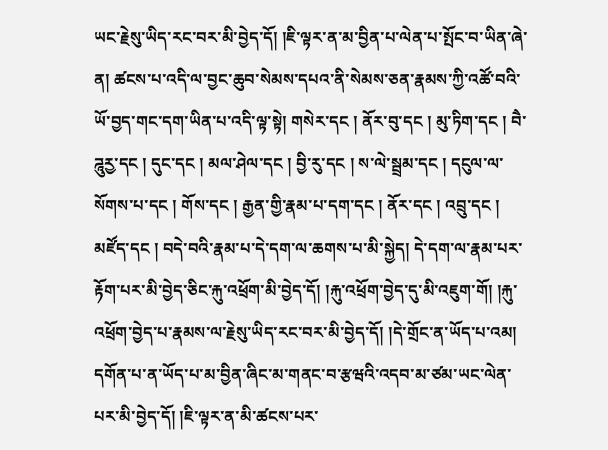ཡང་རྗེསུ་ཡིད་རང་བར་མི་བྱེད་དོ། །ཇི་ལྟར་ན་མ་བྱིན་པ་ལེན་པ་སྤོང་བ་ཡིན་ཞེ་ན། ཚངས་པ་འདི་ལ་བྱང་ཆུབ་སེམས་དཔའ་ནི་སེམས་ཅན་རྣམས་ཀྱི་འཚོ་བའི་ཡོ་བྱད་གང་དག་ཡིན་པ་འདི་ལྟ་སྟེ། གསེར་དང ། ནོར་བུ་དང ། མུ་ཏིག་དང ། བཻ་ཌཱུརྱ་དང ། དུང་དང ། མལ་ཤེལ་དང ། བྱི་རུ་དང ། ས་ལེ་སྦྲམ་དང ། དངུལ་ལ་སོགས་པ་དང ། གོས་དང ། རྒྱན་གྱི་རྣམ་པ་དག་དང ། ནོར་དང ། འབྲུ་དང ། མཛོད་དང ། བདེ་བའི་རྣམ་པ་དེ་དག་ལ་ཆགས་པ་མི་སྐྱེད། དེ་དག་ལ་རྣམ་པར་རྟོག་པར་མི་བྱེད་ཅིང་རྐུ་འཕྲོག་མི་བྱེད་དོ། །རྐུ་འཕྲོག་བྱེད་དུ་མི་འཇུག་གོ། །རྐུ་འཕྲོག་བྱེད་པ་རྣམས་ལ་རྗེསུ་ཡིད་རང་བར་མི་བྱེད་དོ། །དེ་གྲོང་ན་ཡོད་པ་འམ། དགོན་པ་ན་ཡོད་པ་མ་བྱིན་ཞིང་མ་གནང་བ་རྩཝའི་འདབ་མ་ཙམ་ཡང་ལེན་པར་མི་བྱེད་དོ། །ཇི་ལྟར་ན་མི་ཚངས་པར་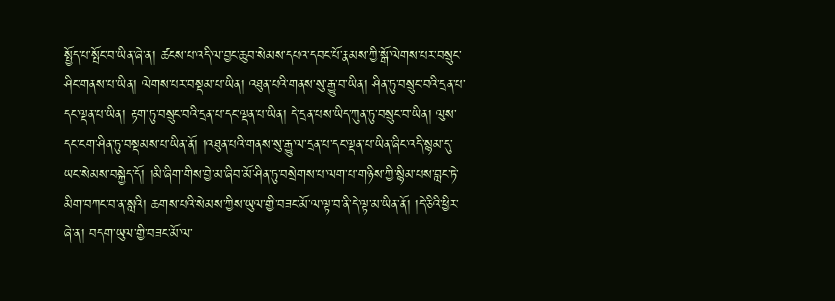སྤྱོད་པ་སྤོང་བ་ཡིན་ཞེ་ན། ཚངས་པ་འདི་ལ་བྱང་ཆུབ་སེམས་དཔའ་དབང་པོ་རྣམས་ཀྱི་སྒོ་ལེགས་པར་བསྲུང་ཤིང་གནས་པ་ཡིན། ལེགས་པར་བསྡམ་པ་ཡིན། འཐུན་པའི་གནས་སུ་རྒྱུ་བ་ཡིན། ཤིན་ཏུ་བསྲུང་བའི་དྲན་པ་དང་ལྡན་པ་ཡིན། རྟག་ཏུ་བསྲུང་བའི་དྲན་པ་དང་ལྡན་པ་ཡིན། དེ་དྲན་པས་ཡིད་ཀུན་ཏུ་བསྲུང་བ་ཡིན། ལུས་དང་ངག་ཤིན་ཏུ་བསྡམས་པ་ཡིན་ནོ། །འཐུན་པའི་གནས་སུ་རྒྱུ་ལ་དྲན་པ་དང་ལྡན་པ་ཡིན་ཞིང་འདི་སྙམ་དུ་ཡང་སེམས་བསྐྱེད་དོ། །མི་ཞིག་གིས་བྱེ་མ་ཞིབ་མོ་ཤིན་ཏུ་བསྲེགས་པ་ལག་པ་གཉིས་ཀྱི་སྙིམ་པས་བླང་ཏེ་མིག་བཀང་བ་ན་སླའི། ཆགས་པའི་སེམས་ཀྱིས་ཡུལ་གྱི་བཟང་མོ་ལ་ལྟ་བ་ནི་དེ་ལྟ་མ་ཡིན་ནོ། །དེ་ཅིའི་ཕྱིར་ཞེ་ན། བདག་ཡུལ་གྱི་བཟང་མོ་ལ་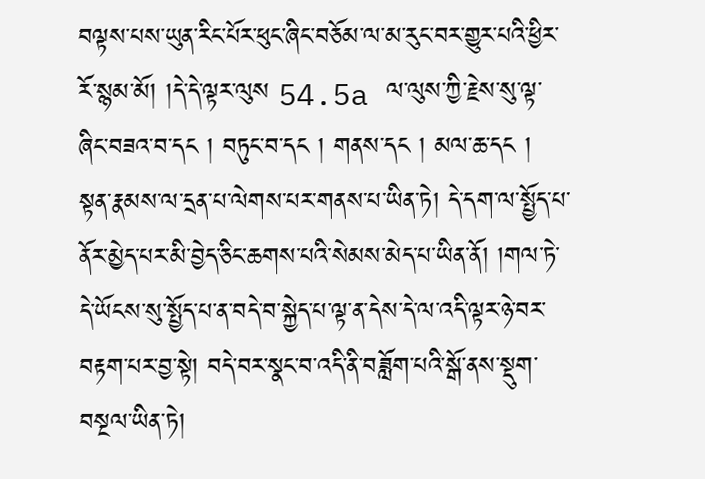བལྟས་པས་ཡུན་རིང་པོར་ཕུང་ཞིང་བཅོམ་ལ་མ་རུང་བར་གྱུར་པའི་ཕྱིར་རོ་སྙམ་མོ། །དེ་དེ་ལྟར་ལུས 54.5a ལ་ལུས་ཀྱི་རྗེས་སུ་ལྟ་ཞིང་བཟའ་བ་དང ། བཏུང་བ་དང ། གནས་དང ། མལ་ཆ་དང ། སྟན་རྣམས་ལ་དྲན་པ་ལེགས་པར་གནས་པ་ཡིན་ཏེ། དེ་དག་ལ་སྤྱོད་པ་ནོར་མྱེད་པར་མི་བྱེད་ཅིང་ཆགས་པའི་སེམས་མེད་པ་ཡིན་ནོ། །གལ་ཏེ་དེ་ཡོངས་སུ་སྤྱོད་པ་ན་བདེ་བ་སྐྱེད་པ་ལྟ་ན་དེས་དེ་ལ་འདི་ལྟར་ཉེ་བར་བརྟག་པར་བྱ་སྟེ། བདེ་བར་སྣང་བ་འདི་ནི་བཟློག་པའི་སྒོ་ནས་སྡུག་བསྔལ་ཡིན་ཏེ།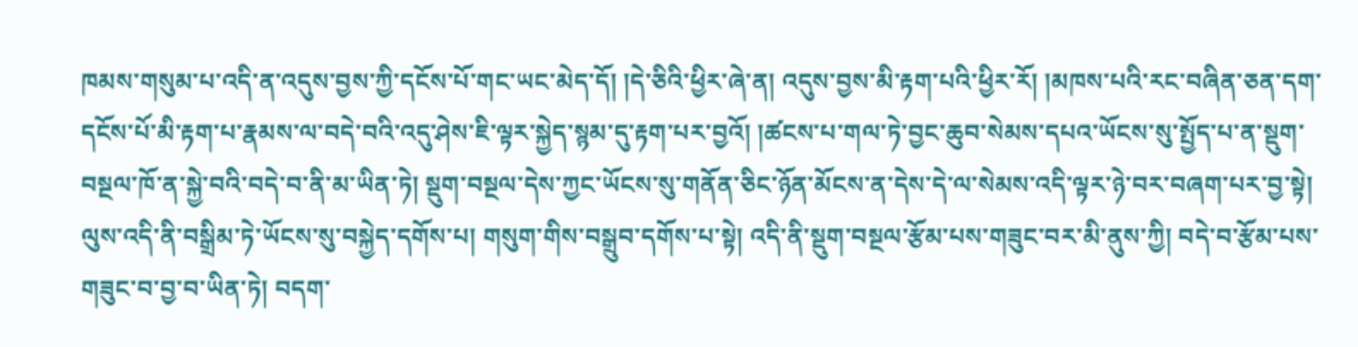ཁམས་གསུམ་པ་འདི་ན་འདུས་བྱས་ཀྱི་དངོས་པོ་གང་ཡང་མེད་དོ། །དེ་ཅིའི་ཕྱིར་ཞེ་ན། འདུས་བྱས་མི་རྟག་པའི་ཕྱིར་རོ། །མཁས་པའི་རང་བཞིན་ཅན་དག་དངོས་པོ་མི་རྟག་པ་རྣམས་ལ་བདེ་བའི་འདུ་ཤེས་ཇི་ལྟར་སྐྱེད་སྙམ་དུ་རྟག་པར་བྱའོ། །ཚངས་པ་གལ་ཏེ་བྱང་ཆུབ་སེམས་དཔའ་ཡོངས་སུ་སྤྱོད་པ་ན་སྡུག་བསྔལ་ཁོ་ན་སྐྱེ་བའི་བདེ་བ་ནི་མ་ཡིན་ཏེ། སྡུག་བསྔལ་དེས་ཀྱང་ཡོངས་སུ་གནོན་ཅིང་ཉོན་མོངས་ན་དེས་དེ་ལ་སེམས་འདི་ལྟར་ཉེ་བར་བཞག་པར་བྱ་སྟེ། ལུས་འདི་ནི་བསྒྲིམ་ཏེ་ཡོངས་སུ་བསྐྱེད་དགོས་པ། གསུག་གིས་བསྒྲུབ་དགོས་པ་སྟེ། འདི་ནི་སྡུག་བསྔལ་རྩོམ་པས་གཟུང་བར་མི་ནུས་ཀྱི། བདེ་བ་རྩོམ་པས་གཟུང་བ་བྱ་བ་ཡིན་ཏེ། བདག་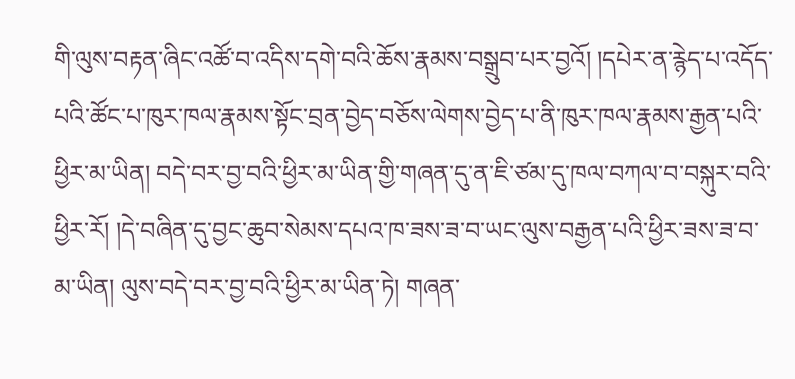གི་ལུས་བརྟན་ཞིང་འཚོ་བ་འདིས་དགེ་བའི་ཆོས་རྣམས་བསྒྲུབ་པར་བྱའོ། །དཔེར་ན་རྙེད་པ་འདོད་པའི་ཚོང་པ་ཁུར་ཁལ་རྣམས་སྟོང་བྲན་བྱེད་བཅོས་ལེགས་བྱེད་པ་ནི་ཁུར་ཁལ་རྣམས་རྒྱན་པའི་ཕྱིར་མ་ཡིན། བདེ་བར་བྱ་བའི་ཕྱིར་མ་ཡིན་གྱི་གཞན་དུ་ན་ཇི་ཙམ་དུ་ཁལ་བཀལ་བ་བསྐུར་བའི་ཕྱིར་རོ། །དེ་བཞིན་དུ་བྱང་ཆུབ་སེམས་དཔའ་ཁ་ཟས་ཟ་བ་ཡང་ལུས་བརྒྱན་པའི་ཕྱིར་ཟས་ཟ་བ་མ་ཡིན། ལུས་བདེ་བར་བྱ་བའི་ཕྱིར་མ་ཡིན་ཏེ། གཞན་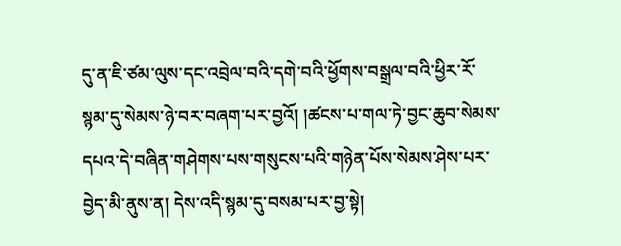དུ་ན་ཇི་ཙམ་ལུས་དང་འབྲེལ་བའི་དགེ་བའི་ཕྱོགས་བསྒྲལ་བའི་ཕྱིར་རོ་སྙམ་དུ་སེམས་ཉེ་བར་བཞག་པར་བྱའོ། །ཚངས་པ་གལ་ཏེ་བྱང་ཆུབ་སེམས་དཔའ་དེ་བཞིན་གཤེགས་པས་གསུངས་པའི་གཉེན་པོས་སེམས་ཤེས་པར་བྱེད་མི་ནུས་ན། དེས་འདི་སྙམ་དུ་བསམ་པར་བྱ་སྟེ།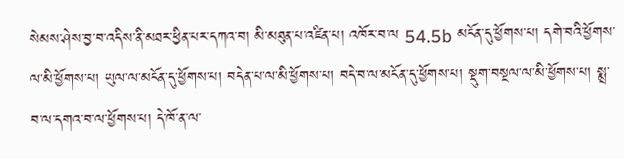སེམས་ཤེས་བྱ་བ་འདིས་ནི་མཐར་ཕྱིན་པར་དཀའ་བ། མི་མཐུན་པ་འཛིན་པ། འཁོར་བ་ལ 54.5b མངོན་དུ་ཕྱོགས་པ། དགེ་བའི་ཕྱོགས་ལ་མི་ཕྱོགས་པ། ཡུལ་ལ་མངོན་དུ་ཕྱོགས་པ། བདེན་པ་ལ་མི་ཕྱོགས་པ། བདེ་བ་ལ་མངོན་དུ་ཕྱོགས་པ། སྡུག་བསྔལ་ལ་མི་ཕྱོགས་པ། སྨྲ་བ་ལ་དགའ་བ་ལ་ཕྱོགས་པ། དེ་ཁོ་ན་ལ་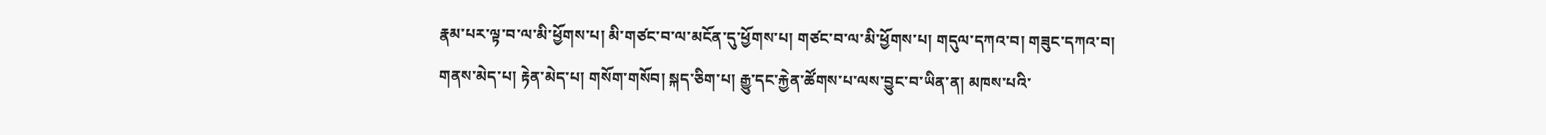རྣམ་པར་ལྟ་བ་ལ་མི་ཕྱོགས་པ། མི་གཙང་བ་ལ་མངོན་དུ་ཕྱོགས་པ། གཙང་བ་ལ་མི་ཕྱོགས་པ། གདུལ་དཀའ་བ། གཟུང་དཀའ་བ། གནས་མེད་པ། རྟེན་མེད་པ། གསོག་གསོབ། སྐད་ཅིག་པ། རྒྱུ་དང་རྐྱེན་ཚོགས་པ་ལས་བྱུང་བ་ཡིན་ན། མཁས་པའི་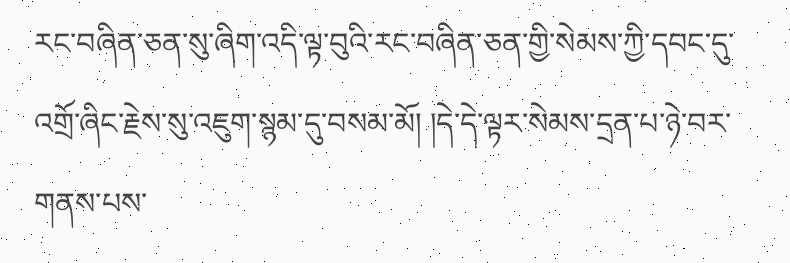རང་བཞིན་ཅན་སུ་ཞིག་འདི་ལྟ་བུའི་རང་བཞིན་ཅན་གྱི་སེམས་ཀྱི་དབང་དུ་འགྲོ་ཞིང་རྗེས་སུ་འཇུག་སྙམ་དུ་བསམ་མོ། །དེ་དེ་ལྟར་སེམས་དྲན་པ་ཉེ་བར་གནས་པས་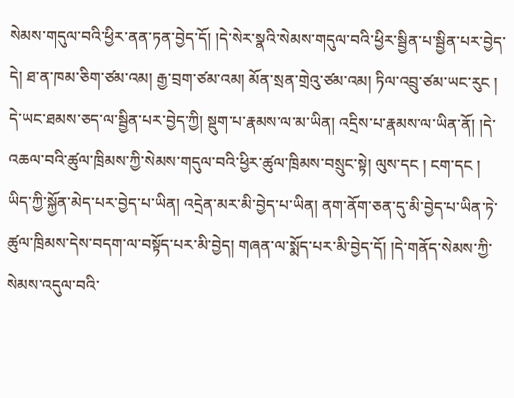སེམས་གདུལ་བའི་ཕྱིར་ནན་ཏན་བྱེད་དོ། །དེ་སེར་སྣའི་སེམས་གདུལ་བའི་ཕྱིར་སྦྱིན་པ་སྦྱིན་པར་བྱེད་དེ། ཐ་ན་ཁམ་ཅིག་ཙམ་འམ། རྒྱ་བྲག་ཙམ་འམ། མོན་སྲན་གྲེའུ་ཙམ་འམ། ཏིལ་འབྲུ་ཙམ་ཡང་རུང ། དེ་ཡང་ཐམས་ཅད་ལ་སྦྱིན་པར་བྱེད་ཀྱི། སྡུག་པ་རྣམས་ལ་མ་ཡིན། འདྲིས་པ་རྣམས་ལ་ཡིན་ནོ། །དེ་འཆལ་བའི་ཚུལ་ཁྲིམས་ཀྱི་སེམས་གདུལ་བའི་ཕྱིར་ཚུལ་ཁྲིམས་བསྲུང་སྟེ། ལུས་དང ། ངག་དང ། ཡིད་ཀྱི་སྐྱོན་མེད་པར་བྱེད་པ་ཡིན། འདྲེན་མར་མི་བྱེད་པ་ཡིན། ནག་ནོག་ཅན་དུ་མི་བྱེད་པ་ཡིན་ཏེ་ཚུལ་ཁྲིམས་དེས་བདག་ལ་བསྟོད་པར་མི་བྱེད། གཞན་ལ་སྨོད་པར་མི་བྱེད་དོ། །དེ་གནོད་སེམས་ཀྱི་སེམས་འདུལ་བའི་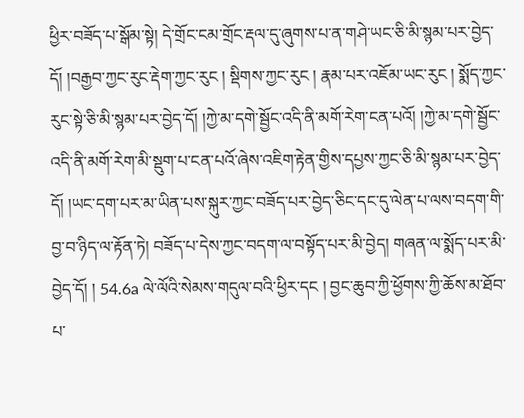ཕྱིར་བཟོད་པ་སྒོམ་སྟེ། དེ་གྲོང་ངམ་གྲོང་རྡལ་དུ་ཞུགས་པ་ན་གཤེ་ཡང་ཅི་མི་སྙམ་པར་བྱེད་དོ། །བརྒྱབ་ཀྱང་རུང་རྡེག་ཀྱང་རུང ། སྡིགས་ཀྱང་རུང ། རྣམ་པར་འཇོམ་ཡང་རུང ། སྨོད་ཀྱང་རུང་སྟེ་ཅི་མི་སྙམ་པར་བྱེད་དོ། །ཀྱེ་མ་དགེ་སྦྱོང་འདི་ནི་མགོ་རེག་ངན་པའོ། །ཀྱེ་མ་དགེ་སྦྱོང་འདི་ནི་མགོ་རེག་མི་སྡུག་པ་ངན་པའོ་ཞེས་འཇིག་རྟེན་གྱིས་དཔྱས་ཀྱང་ཅི་མི་སྙམ་པར་བྱེད་དོ། །ཡང་དག་པར་མ་ཡིན་པས་སྐུར་ཀྱང་བཟོད་པར་བྱེད་ཅིང་དང་དུ་ལེན་པ་ལས་བདག་གི་བྱ་བ་ཉིད་ལ་རྟོན་ཏེ། བཟོད་པ་དེས་ཀྱང་བདག་ལ་བསྟོད་པར་མི་བྱེད། གཞན་ལ་སྨོད་པར་མི་བྱེད་དོ། ། 54.6a ལེ་ལོའི་སེམས་གདུལ་བའི་ཕྱིར་དང ། བྱང་ཆུབ་ཀྱི་ཕྱོགས་ཀྱི་ཆོས་མ་ཐོབ་པ་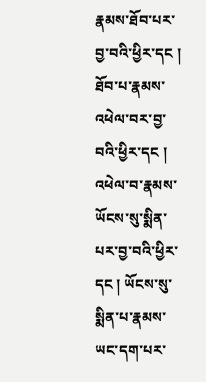རྣམས་ཐོབ་པར་བྱ་བའི་ཕྱིར་དང ། ཐོབ་པ་རྣམས་འཕེལ་བར་བྱ་བའི་ཕྱིར་དང ། འཕེལ་བ་རྣམས་ཡོངས་སུ་སྨིན་པར་བྱ་བའི་ཕྱིར་དང ། ཡོངས་སུ་སྨིན་པ་རྣམས་ཡང་དག་པར་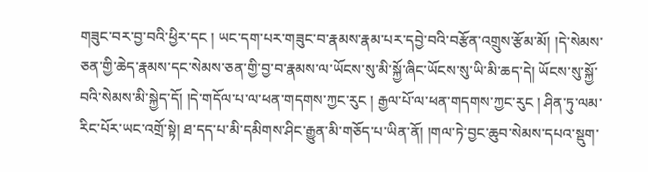གཟུང་བར་བྱ་བའི་ཕྱིར་དང ། ཡང་དག་པར་གཟུང་བ་རྣམས་རྣམ་པར་དབྱེ་བའི་བརྩོན་འགྲུས་རྩོམ་མོ། །དེ་སེམས་ཅན་གྱི་ཆེད་རྣམས་དང་སེམས་ཅན་གྱི་བྱ་བ་རྣམས་ལ་ཡོངས་སུ་མི་སྐྱོ་ཞིང་ཡོངས་སུ་ཡི་མི་ཆད་དེ། ཡོངས་སུ་སྐྱོ་བའི་སེམས་མི་སྐྱེད་དོ། །དེ་གདོལ་པ་ལ་ཕན་གདགས་ཀྱང་རུང ། རྒྱལ་པོ་ལ་ཕན་གདགས་ཀྱང་རུང ། ཤིན་ཏུ་ལམ་རིང་པོར་ཡང་འགྲོ་སྟེ། ཐ་དད་པ་མི་དམིགས་ཤིང་རྒྱུན་མི་གཅོད་པ་ཡིན་ནོ། །གལ་ཏེ་བྱང་ཆུབ་སེམས་དཔའ་སྡུག་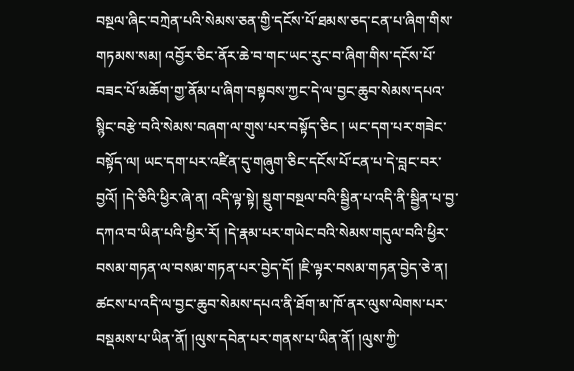བསྔལ་ཞིང་བཀྲེན་པའི་སེམས་ཅན་གྱི་དངོས་པོ་ཐམས་ཅད་ངན་པ་ཞིག་གིས་གཏམས་སམ། འབྱོར་ཅིང་ནོར་ཆེ་བ་གང་ཡང་རུང་བ་ཞིག་གིས་དངོས་པོ་བཟང་པོ་མཆོག་གྱ་ནོམ་པ་ཞིག་བསྟབས་ཀྱང་དེ་ལ་བྱང་ཆུབ་སེམས་དཔའ་སྙིང་བརྩེ་བའི་སེམས་བཞག་ལ་གུས་པར་བསྟོད་ཅིང ། ཡང་དག་པར་གཟེང་བསྟོད་ལ། ཡང་དག་པར་འཛིན་དུ་གཞུག་ཅིང་དངོས་པོ་ངན་པ་དེ་བླང་བར་བྱའོ། །དེ་ཅིའི་ཕྱིར་ཞེ་ན། འདི་ལྟ་སྟེ། སྡུག་བསྔལ་བའི་སྦྱིན་པ་འདི་ནི་སྦྱིན་པ་བྱ་དཀའ་བ་ཡིན་པའི་ཕྱིར་རོ། །དེ་རྣམ་པར་གཡེང་བའི་སེམས་གདུལ་བའི་ཕྱིར་བསམ་གཏན་ལ་བསམ་གཏན་པར་བྱེད་དོ། །ཇི་ལྟར་བསམ་གཏན་བྱེད་ཅེ་ན། ཚངས་པ་འདི་ལ་བྱང་ཆུབ་སེམས་དཔའ་ནི་ཐོག་མ་ཁོ་ནར་ལུས་ལེགས་པར་བསྡམས་པ་ཡིན་ནོ། །ལུས་དབེན་པར་གནས་པ་ཡིན་ནོ། །ལུས་ཀྱི་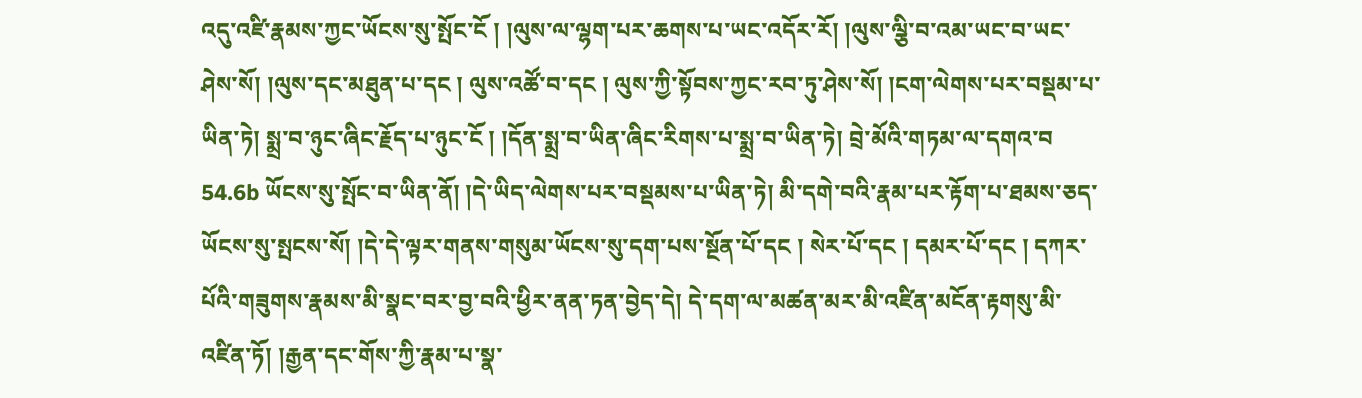འདུ་འཛི་རྣམས་ཀྱང་ཡོངས་སུ་སྤོང་ངོ ། །ལུས་ལ་ལྷག་པར་ཆགས་པ་ཡང་འདོར་རོ། །ལུས་ལྕི་བ་འམ་ཡང་བ་ཡང་ཤེས་སོ། །ལུས་དང་མཐུན་པ་དང ། ལུས་འཚོ་བ་དང ། ལུས་ཀྱི་སྟོབས་ཀྱང་རབ་ཏུ་ཤེས་སོ། །ངག་ལེགས་པར་བསྡམ་པ་ཡིན་ཏེ། སྨྲ་བ་ཉུང་ཞིང་རྗོད་པ་ཉུང་ངོ ། །དོན་སྨྲ་བ་ཡིན་ཞིང་རིགས་པ་སྨྲ་བ་ཡིན་ཏེ། བྲེ་མོའི་གཏམ་ལ་དགའ་བ 54.6b ཡོངས་སུ་སྤོང་བ་ཡིན་ནོ། །དེ་ཡིད་ལེགས་པར་བསྡམས་པ་ཡིན་ཏེ། མི་དགེ་བའི་རྣམ་པར་རྟོག་པ་ཐམས་ཅད་ཡོངས་སུ་སྤངས་སོ། །དེ་དེ་ལྟར་གནས་གསུམ་ཡོངས་སུ་དག་པས་སྔོན་པོ་དང ། སེར་པོ་དང ། དམར་པོ་དང ། དཀར་པོའི་གཟུགས་རྣམས་མི་སྣང་བར་བྱ་བའི་ཕྱིར་ནན་ཏན་བྱེད་དེ། དེ་དག་ལ་མཚན་མར་མི་འཛིན་མངོན་རྟགསུ་མི་འཛིན་ཏོ། །རྒྱན་དང་གོས་ཀྱི་རྣམ་པ་སྣ་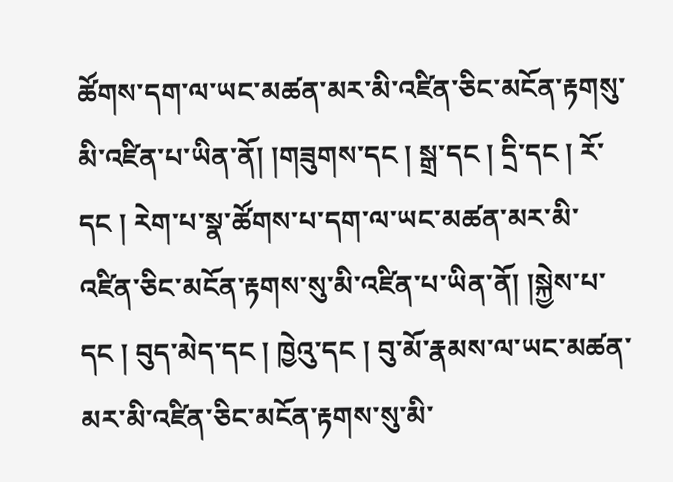ཚོགས་དག་ལ་ཡང་མཚན་མར་མི་འཛིན་ཅིང་མངོན་རྟགསུ་མི་འཛིན་པ་ཡིན་ནོ། །གཟུགས་དང ། སྒྲ་དང ། དྲི་དང ། རོ་དང ། རེག་པ་སྣ་ཚོགས་པ་དག་ལ་ཡང་མཚན་མར་མི་འཛིན་ཅིང་མངོན་རྟགས་སུ་མི་འཛིན་པ་ཡིན་ནོ། །སྐྱེས་པ་དང ། བུད་མེད་དང ། ཁྱེའུ་དང ། བུ་མོ་རྣམས་ལ་ཡང་མཚན་མར་མི་འཛིན་ཅིང་མངོན་རྟགས་སུ་མི་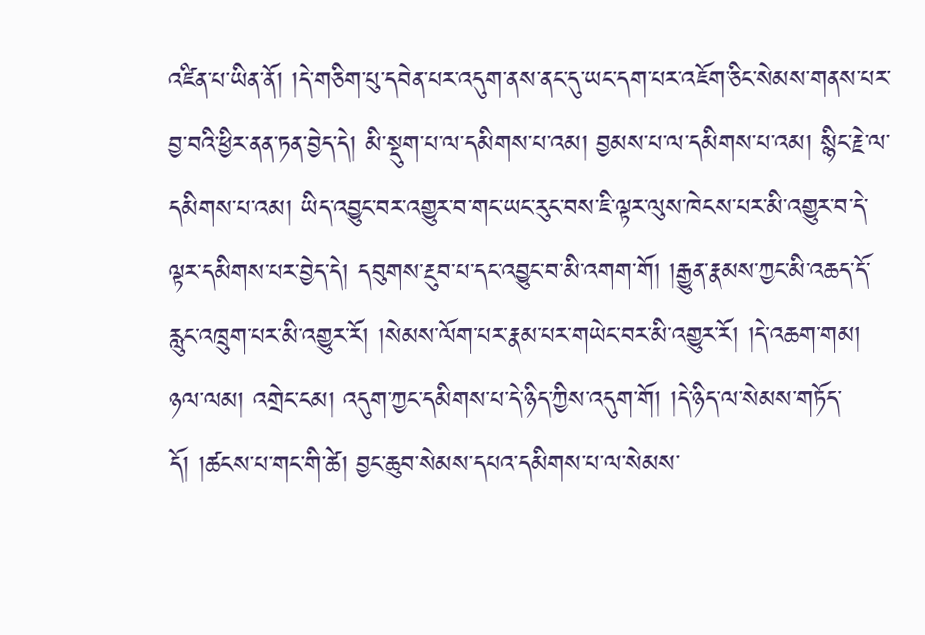འཛིན་པ་ཡིན་ནོ། །དེ་གཅིག་པུ་དབེན་པར་འདུག་ནས་ནང་དུ་ཡང་དག་པར་འཇོག་ཅིང་སེམས་གནས་པར་བྱ་བའི་ཕྱིར་ནན་ཏན་བྱེད་དེ། མི་སྡུག་པ་ལ་དམིགས་པ་འམ། བྱམས་པ་ལ་དམིགས་པ་འམ། སྙིང་རྗེ་ལ་དམིགས་པ་འམ། ཡིད་འབྱུང་བར་འགྱུར་བ་གང་ཡང་རུང་བས་ཇི་ལྟར་ལུས་ཁེངས་པར་མི་འགྱུར་བ་དེ་ལྟར་དམིགས་པར་བྱེད་དེ། དབུགས་རྔུབ་པ་དང་འབྱུང་བ་མི་འགག་གོ། །རྒྱུན་རྣམས་ཀྱང་མི་འཆད་དོ་རླུང་འཁྲུག་པར་མི་འགྱུར་རོ། །སེམས་ལོག་པར་རྣམ་པར་གཡེང་བར་མི་འགྱུར་རོ། །དེ་འཆག་གམ། ཉལ་ལམ། འགྲེང་ངམ། འདུག་ཀྱང་དམིགས་པ་དེ་ཉིད་ཀྱིས་འདུག་གོ། །དེ་ཉིད་ལ་སེམས་གཏོད་དོ། །ཚངས་པ་གང་གི་ཚེ། བྱང་ཆུབ་སེམས་དཔའ་དམིགས་པ་ལ་སེམས་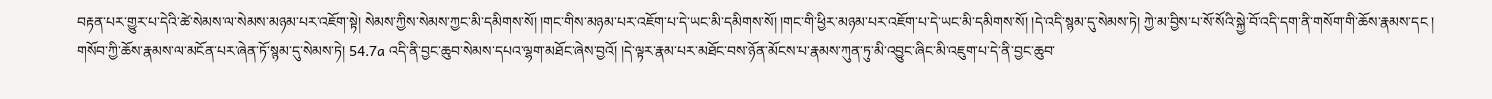བརྟན་པར་གྱུར་པ་དེའི་ཚེ་སེམས་ལ་སེམས་མཉམ་པར་འཇོག་སྟེ། སེམས་ཀྱིས་སེམས་ཀྱང་མི་དམིགས་སོ། །གང་གིས་མཉམ་པར་འཇོག་པ་དེ་ཡང་མི་དམིགས་སོ། །གང་གི་ཕྱིར་མཉམ་པར་འཇོག་པ་དེ་ཡང་མི་དམིགས་སོ། །དེ་འདི་སྙམ་དུ་སེམས་ཏེ། ཀྱེ་མ་བྱིས་པ་སོ་སོའི་སྐྱེ་བོ་འདི་དག་ནི་གསོག་གི་ཆོས་རྣམས་དང ། གསོབ་ཀྱི་ཆོས་རྣམས་ལ་མངོན་པར་ཞེན་ཏོ་སྙམ་དུ་སེམས་ཏེ། 54.7a འདི་ནི་བྱང་ཆུབ་སེམས་དཔའ་ལྷག་མཐོང་ཞེས་བྱའོ། །དེ་ལྟར་རྣམ་པར་མཐོང་བས་ཉོན་མོངས་པ་རྣམས་ཀུན་ཏུ་མི་འབྱུང་ཞིང་མི་འཇུག་པ་དེ་ནི་བྱང་ཆུབ་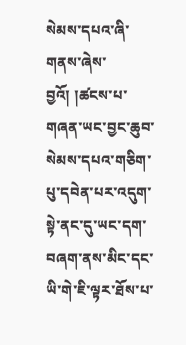སེམས་དཔའ་ཞི་གནས་ཞེས་བྱའོ། །ཚངས་པ་གཞན་ཡང་བྱང་ཆུབ་སེམས་དཔའ་གཅིག་པུ་དབེན་པར་འདུག་སྟེ་ནང་དུ་ཡང་དག་བཞག་ནས་མིང་དང་ཡི་གེ་ཇི་ལྟར་ཐོས་པ་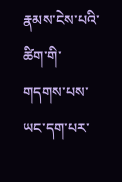རྣམས་ངེས་པའི་ཚིག་གི་གདགས་པས་ཡང་དག་པར་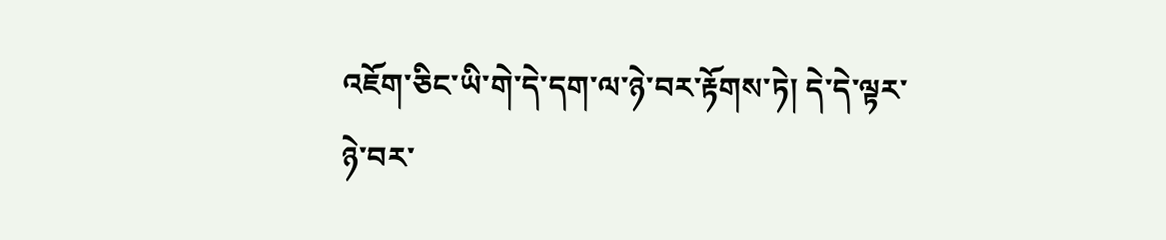འཇོག་ཅིང་ཡི་གེ་དེ་དག་ལ་ཉེ་བར་རྟོགས་ཏེ། དེ་དེ་ལྟར་ཉེ་བར་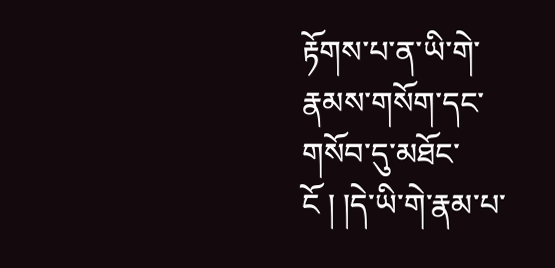རྟོགས་པ་ན་ཡི་གེ་རྣམས་གསོག་དང་གསོབ་དུ་མཐོང་ངོ ། །དེ་ཡི་གེ་རྣམ་པ་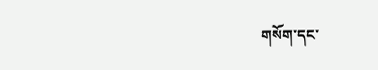གསོག་དང་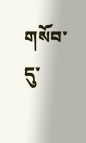གསོབ་དུ་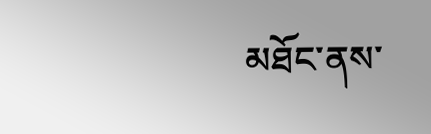མཐོང་ནས་